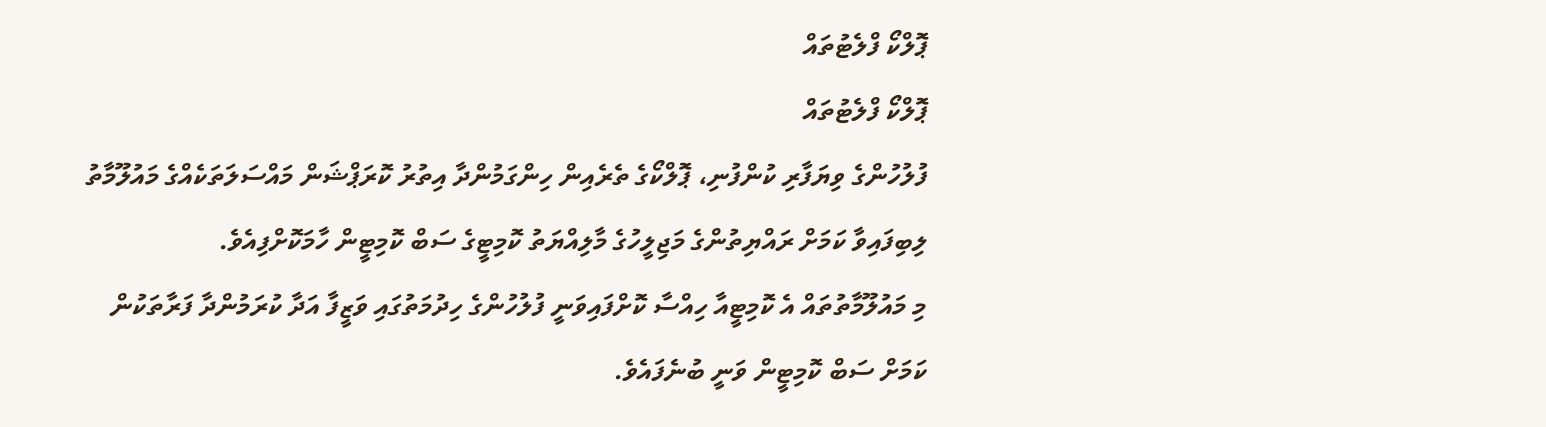ޕޮލްކޯ ފްލެޓުތައް
ޕޮލްކޯ ފްލެޓުތައް
ފުލުހުންގެ ވިޔަފާރި ކުންފުނި، ޕޮލްކޯގެ ތެރެއިން ހިންގަމުންދާ އިތުރު ކޮރަޕްޝަން މައްސަލަތަކެއްގެ މައުލޫމާތު ލިބިފައިވާ ކަމަށް ރައްޔިތުންގެ މަޖިލީހުގެ މާލިއްޔަތު ކޮމިޓީގެ ސަބް ކޮމިޓީން ހާމަކޮށްފިއެވެ.
މި މައުލޫމާތުތައް އެ ކޮމިޓީއާ ހިއްސާ ކޮށްފައިވަނީ ފުލުހުންގެ ހިދުމަތުގައި ވަޒީފާ އަދާ ކުރަމުންދާ ފަރާތަކުން ކަމަށް ސަބް ކޮމިޓީން ވަނީ ބުނެފައެވެ.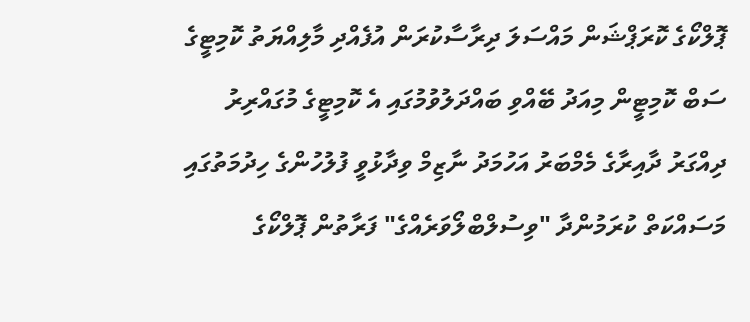ޕޮލްކޯގެ ކޮރަޕްޝަން މައްސަލަ ދިރާސާކުރަން އުފެއްދި މާލިއްޔަތު ކޮމިޓީގެ ސަބް ކޮމިޓީން މިއަދު ބޭއްވި ބައްދަލުވުމުގައި އެ ކޮމިޓީގެ މުގައްރިރު ދިއްގަރު ދާއިރާގެ މެމްބަރު އަހުމަދު ނާޒިމް ވިދާޅުވީ ފުލުހުންގެ ހިދުމަތުގައި މަސައްކަތް ކުރަމުންދާ "ވިސުލްބްލޯވަރެއްގެ" ފަރާތުން ޕޮލްކޯގެ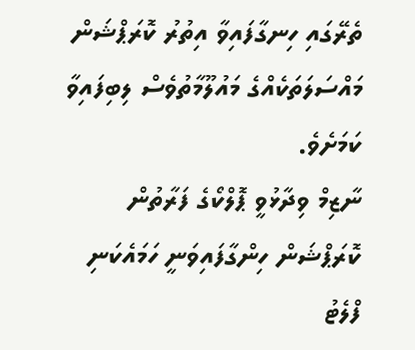ތެރޭގައި ހިނގާފައިވާ އިތުރު ކޮރަޕްޝަން މައްސަލަތަކެއްގެ މައުލޫމާތުވެސް ލިބިފައިވާ ކަމަށެވެ.
ނާޒިމް ވިދާޅުވީ ޕޮލްކޯގެ ފަރާތުން ކޮރަޕްޝަން ހިންގާފައިވަނީ ހަމައެކަނި ފްލެޓު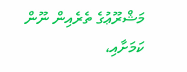މަޝްރޫޢުގެ ތެރެއިން ނޫން ކަމަށާއި،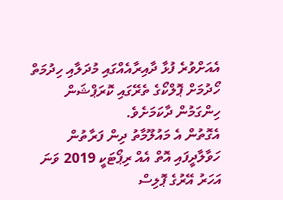އެއަށްވުރެ ފުޅާ ދާއިރާއެއްގައި މުދަލާއި ހިދުމަތް ހޯދުމަށް ޕޮލްކޯގެ ތެރޭގައި ކޮރަޕްޝަން ހިންގަމުން ދާކަމަށެވެ.
އެގޮތުން އެ މައުލޫމާތު ދިން ފަރާތުން ހަވާލާދީފައި އޮތް އެއް ރިޕޯޓަކީ 2019 ވަނަ އަހަރު އޭރުގެ ޕޮލިސް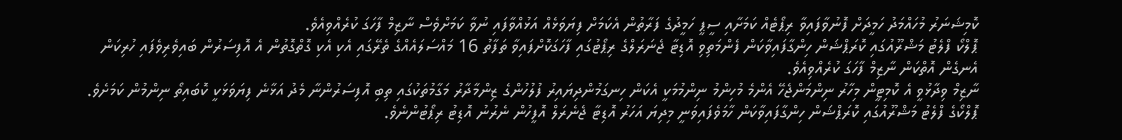ކޮމިޝަނަރު މުހައްމަދު ހަމީދަށް ފޮނުވާފައިވާ ރިޕޯޓެއް ކަމަށާއި ސީޕީ ހަމީދުގެ ފަރާތުން އެކަމަށް ފިޔަވަޅެއް އަޅުއްވާފައި ނުވާ ކަމަށްވެސް ނާޒިމް ފާހަގަ ކުރެއްވިއެވެ.
ޕޮލްކޯ ފްލެޓު މަޝްރޫއުގައި ކޮރަޕްޝަން ހިންގާފައިވާކަން ފެންމަތިވި އޮޑިޓާ ޖެނަރަލްގެ ރިޕޯޓުގައި ފާހަގަކޮށްފައިވާ ތަފާތު 16 މައްސަލައެއްގެ ތެރޭގައި އެކި އެކި ގޮތްގޮތުން އެ އޮފިސަރުން ބައިވެރިވެފައި ހުރިކަން އެނގެން އޮތްކަން ނާޒިމް ފާހަގަ ކުރެއްވިއެވެ.
ނާޒިމް ވިދާޅުވީ އެ ކޮމިޓީން މިހާރު ނިންމަންޖެހޭ އެންމެ މުހިންމު ނިންމުމަކީ އެކަން ހިނގަމުންދިޔައިރު ފުލުހުންގެ ޒިންމާދާރު މަގާމުތަކުގައި ތިބި އޮފިސަރުންނާ މެދު އަޅާނެ ފިޔަވަޅަކީ ކޮބައިތޯ ނިންމުން ކަމަށެވެ.
ޕޮލްކޯގެ ފްލެޓު މަޝްރޫއުގައި ކޮރަޕްޝަން ހިންގާފައިވާކަން ހާމަވެފައިވަނީ މިދިޔަ އަހަރު އޮޑިޓާ ޖެނެރަލް އޮފީހުން ނެރުނު އޮޑިޓު ރިޕޯޓުންނެވެ.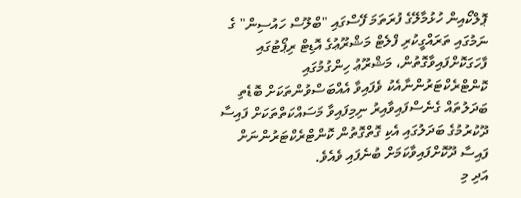ޕޮލްކޯއިން ހުޅުމާލޭގެ ފުރަތަމަ ފޭސްގައި "ބްލޫސް ހައުސިން" ގެ ނަމުގައި ތަރައްގީކުރި ފްލެޓް މަޝްރޫޢުގެ އޮޑިޓް ރިޕޯޓުގައި ފާހަގަކޮށްފައިވާގޮތުން، މަޝްރޫޢު ހިންގުމުގައި ކޮންޓްރެކްޓަރުންނާއެކު ވެފައިވާ އެއްބަސްވުންތަކަށް ބޮޑެތި ބަދަލުތައް ގެނެސްފައިވާއިރު ނިމިފައިވާ މަސައްކަތްތަކަށް ފައިސާ ދޫކުރުމުގެ ބަދަލުގައި އެކި ގޮތްގޮތުން ކޮންޓްރެކްޓަރުންނަށް ފައިސާ ދޫކޮށްފައިވާކަމަށް ބުނެފައި ވެއެވެ.
އަދި މި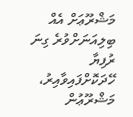މަޝްރޫޢަށް އެއް ބިލިއަނަށްވުރެ ގިނަ ރުފިޔާ ހޭދަކޮށްފައިވާއިރު، މަޝްރޫޢުން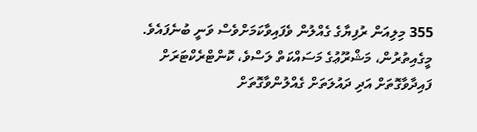355 މިލިއަން ރުފިޔާގެ ގެއްލުން ވެފައިވާކަމަށްވެސް ވަނީ ބުނެފައެވެ.
މީގެއިތުރުން، މަޝްރޫޢުގެ މަސައްކަތް ލަސްވެ، ކޮންޓްރެކްޓަރަށް ފައިދާވާގޮތަށް އަދި ދައުލަތަށް ގެއްލުންވާގޮތަށް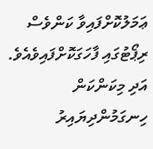ޢަމަލުކޮށްފައިވާ ކަންވެސް ރިޕޯޓުގައި ފާހަގަކޮށްފައިވެއެވެ. އަދި މިކަންކަން ހިނގަމުންދިޔައިރު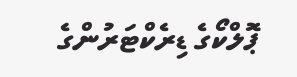ޕޮލްކޯގެ ޑިރެކްޓަރުންގެ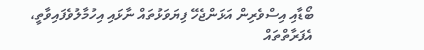ބޯޑާއި އިސްވެރިން އަޅަންޖެހޭ ފިޔަވަޅުތައް ނާޅައި އިހުމާލުވެފައިވާތީ، އެފަރާތްތައް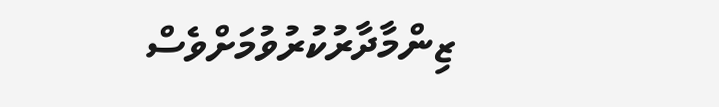ޒިންމާދާރުކުރުވުމަށްވެސް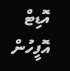އޮޑިޓް އޮފީހުން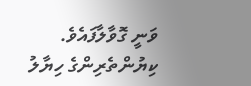ވަނީ ގޮވާލާފައެވެ.
ކިޔުންތެރިންގެ ހިޔާލު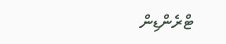ޓްރެންޑިން